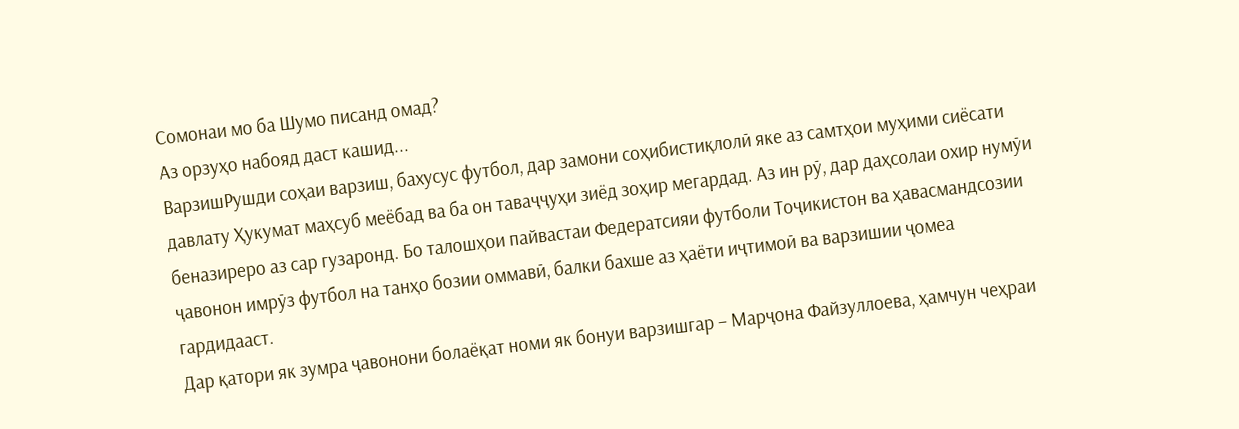Сомонаи мо ба Шумо писанд омад?
Аз орзуҳо набояд даст кашид...
ВарзишРушди соҳаи варзиш, бахусус футбол, дар замони соҳибистиқлолӣ яке аз самтҳои муҳими сиёсати давлату Ҳукумат маҳсуб меёбад ва ба он таваҷҷуҳи зиёд зоҳир мегардад. Аз ин рӯ, дар даҳсолаи охир нумӯи беназиреро аз сар гузаронд. Бо талошҳои пайвастаи Федератсияи футболи Тоҷикистон ва ҳавасмандсозии ҷавонон имрӯз футбол на танҳо бозии оммавӣ, балки бахше аз ҳаёти иҷтимоӣ ва варзишии ҷомеа гардидааст.
Дар қатори як зумра ҷавонони болаёқат номи як бонуи варзишгар – Марҷона Файзуллоева, ҳамчун чеҳраи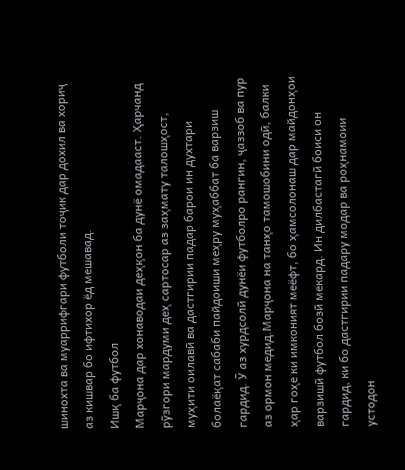шинохта ва муаррифгари футболи тоҷик дар дохил ва хориҷ аз кишвар бо ифтихор ёд мешавад.
Ишқ ба футбол
Марҷона дар хонаводаи деҳқон ба дунё омадааст. Ҳарчанд рӯзгори мардуми деҳ сартосар аз заҳмату талошҳост, муҳити оилавӣ ва дастгирии падар барои ин духтари болаёқат сабаби пайдоиши меҳру муҳаббат ба варзиш гардид. Ӯ аз хурдсолӣ дунёи футболро рангин, ҷаззоб ва пур аз ормон медид.Марҷона на танҳо тамошобини одӣ, балки ҳар гоҳе ки имконият меёфт, бо ҳамсолонаш дар майдонҳои варзишӣ футбол бозӣ мекард. Ин дилбастагӣ боиси он гардид, ки бо дастгирии падару модар ва роҳнамоии устодон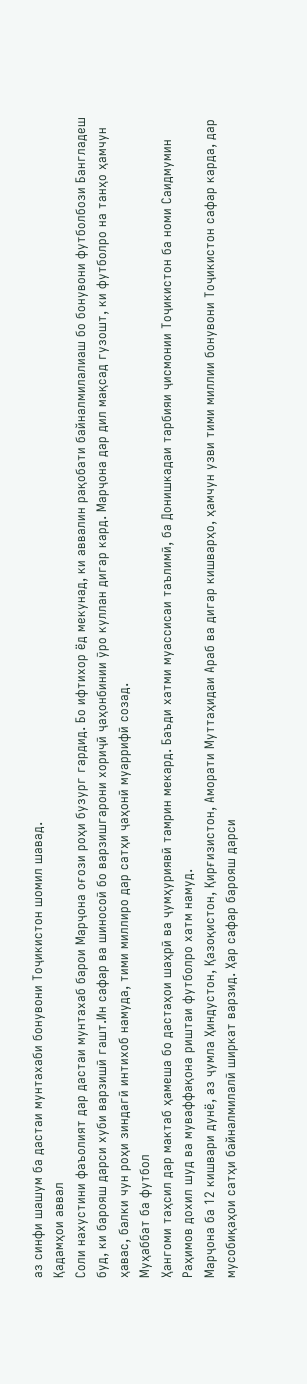аз синфи шашум ба дастаи мунтахаби бонувони Тоҷикистон шомил шавад.
Қадамҳои аввал
Соли нахустини фаъолият дар дастаи мунтахаб барои Марҷона оғози роҳи бузург гардид. Бо ифтихор ёд мекунад, ки аввалин рақобати байналмилалиаш бо бонувони футболбози Бангладеш буд, ки барояш дарси хуби варзишӣ гашт.Ин сафар ва шиносоӣ бо варзишгарони хориҷӣ ҷаҳонбинии ӯро куллан дигар кард. Марҷона дар дил мақсад гузошт, ки футболро на танҳо ҳамчун ҳавас, балки чун роҳи зиндагӣ интихоб намуда, тими миллиро дар сатҳи ҷаҳонӣ муаррифӣ созад.
Муҳаббат ба футбол
Ҳангоми таҳсил дар мактаб ҳамеша бо дастаҳои шаҳрӣ ва ҷумҳуриявӣ тамрин мекард. Баъди хатми муассисаи таълимӣ, ба Донишкадаи тарбияи ҷисмонии Тоҷикистон ба номи Саидмумин Раҳимов дохил шуд ва муваффақона риштаи футболро хатм намуд.
Марҷона ба 12 кишвари дунё, аз ҷумла Ҳиндустон, Қазоқистон, Қирғизистон, Аморати Муттаҳидаи Араб ва дигар кишварҳо, ҳамчун узви тими миллии бонувони Тоҷикистон сафар карда, дар мусобиқаҳои сатҳи байналмилалӣ ширкат варзид. Ҳар сафар барояш дарси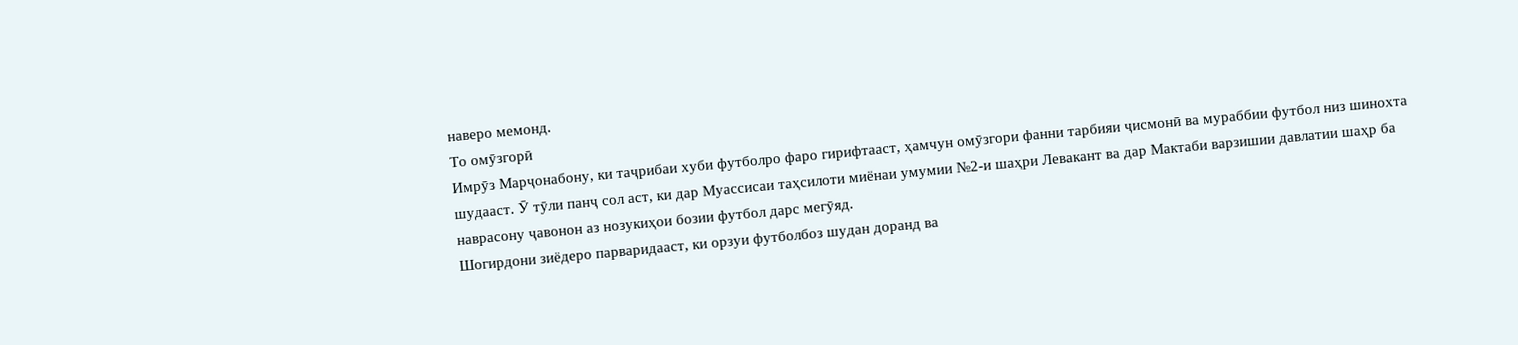наверо мемонд.
То омӯзгорӣ
Имрӯз Марҷонабону, ки таҷрибаи хуби футболро фаро гирифтааст, ҳамчун омӯзгори фанни тарбияи ҷисмонӣ ва мураббии футбол низ шинохта шудааст. Ӯ тӯли панҷ сол аст, ки дар Муассисаи таҳсилоти миёнаи умумии №2-и шаҳри Левакант ва дар Мактаби варзишии давлатии шаҳр ба наврасону ҷавонон аз нозукиҳои бозии футбол дарс мегӯяд.
Шогирдони зиёдеро парваридааст, ки орзуи футболбоз шудан доранд ва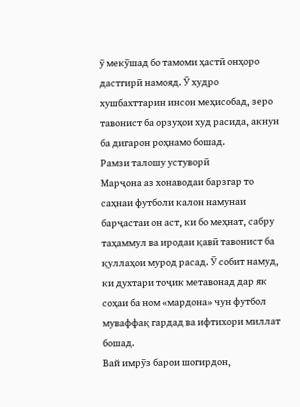ӯ мекӯшад бо тамоми ҳастӣ онҳоро дастгирӣ намояд. Ӯ худро хушбахттарин инсон меҳисобад, зеро тавонист ба орзуҳои худ расида, акнун ба дигарон роҳнамо бошад.
Рамзи талошу устуворӣ
Марҷона аз хонаводаи барзгар то саҳнаи футболи калон намунаи барҷастаи он аст, ки бо меҳнат, сабру таҳаммул ва иродаи қавӣ тавонист ба қуллаҳои мурод расад. Ӯ собит намуд, ки духтари тоҷик метавонад дар як соҳаи ба ном «мардона» чун футбол муваффақ гардад ва ифтихори миллат бошад.
Вай имрӯз барои шогирдон,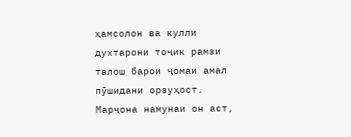ҳамсолон ва кулли духтарони тоҷик рамзи талош барои ҷомаи амал пӯшидани орзуҳост. Марҷона намунаи он аст,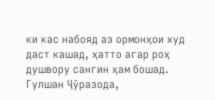ки кас набояд аз ормонҳои худ даст кашад, ҳатто агар роҳ душвору сангин ҳам бошад.
Гулшан Ҷӯразода,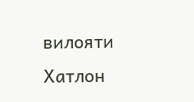вилояти Хатлон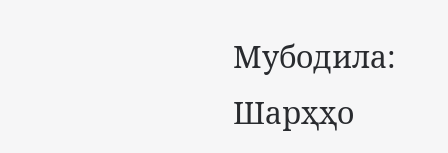Мубодила:
Шарҳҳо